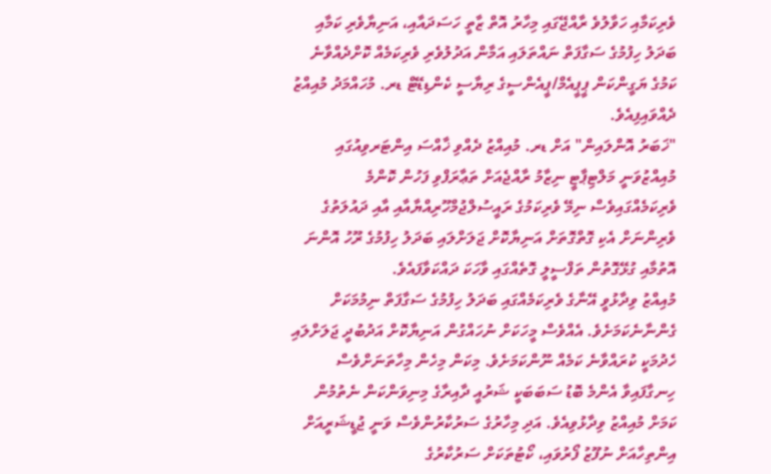ވެރިކަމާއި ހަވާލުވެ ރާއްޖޭގައި މިހާރު އޮތް ޒާތީ ހަސަދައާއި، އަނިޔާވެރި ކަމާއި ބަދަލު ހިފުމުގެ ސަގާފަތް ނައްތަލައި އަމާން އަދުލުވެރި ވެރިކަމެއް ކޮށްދެއްވާނެ ކަމުގެ ޔަގީންކަން ޕީޕީއެމް/ޕީއެންސީގެ ރިޔާސީ ކެންޑިޑޭޓް ޑރ. މުހައްމަދު މުއިއްޒު ދެއްވައިފިއެވެ.
"ޚަބަރު އޮންލައިން" އަށް ޑރ. މުއިއްޒު ދެއްވި ޚާއްސަ އިންޓަރވިއުގައި މުއިއްޒުވަނީ މަލްޓިޕާޓީ ނިޒާމު ރާއްޖެއަށް ތަޢާރަފްވި ފަހުން ކޮންމެ ވެރިކަމެއްގައިވެސް ނިމޭ ވެރިކަމުގެ ރައީސުލްޖުމްހޫރިއްޔާއާއި އާއި ދައުލަތުގެ ވެރިންނަށް އެކި ގޮތްގޮތަށް އަނިޔާކޮށް ޖަލަށްލައި ބަދަލު ހިފުމުގެ ރޫހު އޮންނަ އޮތުމާއި ގުޅޭގޮތުން ތަފްސީލީ ގޮތެއްގައި ވާހަކަ ދައްކަވާފައެވެ.
މުއިއްޒު ވިދާޅުވީ އޭނާގެ ވެރިކަމެއްގައި ބަދަލު ހިފުމުގެ ސަގާފަތް ނިމުމަކަށް ގެންނާނެކަމަށެވެ. އެއްވެސް މީހަކަށް ނުހައްގުން އަނިޔާކޮށް އަދުބުދީ ޖަލަށްލައި ހެދުމަކީ ކުރައްވާނެ ކަމެއް ނޫންކަމަށެވެ. މިކަން މިހެން މިހާތަނަށްވެސް ހިނގާފައިވާ އެންމެ ބޮޑު ސަބަބަކީ ޝަރުއީ ދާއިރާގެ މިނިވަންކަން ނެތުމުން ކަމަށް މުއިއްޒު ވިދާޅުވިއެވެ. އަދި މިހާރުގެ ސަރުކާރުންވެސް ވަނީ ޖުޑީޝަރީއަށް އިންތިހާއަށް ނުފޫޒު ފޯރުވައި، ކޯޓުތަކަށް ސަރުކާރުގެ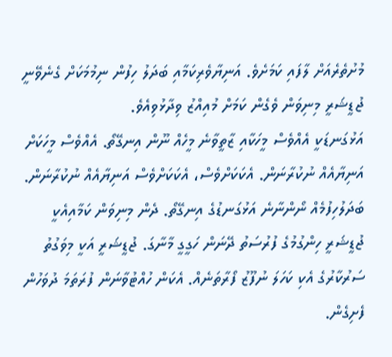މުށުތެރެއަށް ލާފައި ކަމަށެވެ. އަނިޔާވެރިކަމާއި ބަދަލު ހިފުން ނިމުމަކަށް ގެނެވޭނީ ޖުޑީޝަރީ މިނިވަން ވެގެން ކަމަށް މުއިއްޒު ވިދާޅުވިއެވެ.
އަޅުގަނޑަކީ އެއްވެސް މީހަކާއި ޒާތީވާނެ މީހެއް ނޫން އިނގޭތޯ. އެއްވެސް މީހަކަށް އަނިޔާއެއް ނުކުރާނަން. އެކަކަށްވެސް، އެކަކަށްވެސް އަނިޔާއެއް ނުކުރާނަން. ބަދަލުހިފުމެއް ނޯންނާނެ އަޅުގަނޑުގެ އިނގޭތޯ. ދެން މިނިވަން ކަމާއިއެކީ ޖުޑީޝަރީ ހިންގުމުގެ ފުރުސަތު ދޭނަން ހަގީގީ މާނާގަ. ޖުޑީޝަރީ އަކީ މިވަގުތު ސަރުކާރުގެ އެކި ކަހަލަ ނުފޫޒު ފޯރާތަނެއް. އެކަން ހުއްޓުވާނަން ފުރަތަމަ ދުވަހުން ފެށިގެން.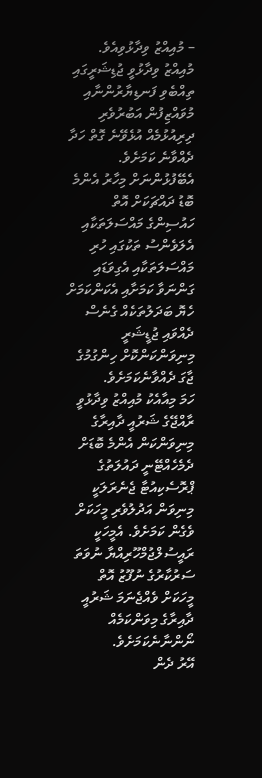– މުއިއްޒު ވިދާޅުވިއެވެ.
މުއިއްޒު ވިދާޅުވީ ޖުޑިޝަރީގައި ތިއްބެވި ފަނޑިޔާރުންނާއި މުވައްޒިފުން އަބުރުވެރި ދިރިއުޅުމެއް އުޅެވޭނެ ގޮތް ހަދާ ދެއްވާނެ ކަމަށެވެ. އެބޭފުޅުންނަށް މިހާރު އެންމެ ބޮޑު ދައްޗަކަށް އޮތް ހައުސިންގެ މައްސަލަތަކާއި އެލަވެންސު ތަކުގައި ހުރި މައްސަލަތަކާއި އެގިވަޑައި ގަންނަވާ ކަމަށާއި އެކަންކަމަށް ހެޔޮ ބަދަލުތަކެއް ގެނެސް ދެއްވައި ޖުޑީޝަރީ މިނިވަންކަންކޮށް ހިންގުމުގެ ޖާގަ ދެއްވާނެކަމަށެވެ.
ހަމަ މިއާއެކު މުއިއްޒު ވިދާޅުވީ ރާއްޖޭގެ ޝަރުއީ ދާއިރާގެ މިނިވަންކަން އެންމެ ބޮޑަށް ދެމެހެއްޓޭނީ ދައުލަތުގެ ޕްރޮސެކިއުޓާ ޖެނެރަލަކީ މިނިވަން އަދުލުވެރި މީހަކަށް ވެގެން ކަމަށެވެ. އެމީހަކީ ރައީސުލްޖުމްހޫރިއްޔާ ނުވަތަ ސަރުކާރުގެ ނުފޫޒު އޮތް މީހަކަށް ވެއްޖެނަމަ ޝަރުއީ ދާއިރާގެ މިވަންކަމެއް ނޯންނާނެކަމަށެވެ.
އޭރު ދެން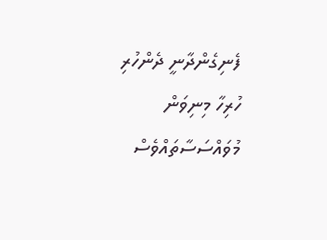ފެނިގެންދާނީ ދެންހުރި ހުރިހާ މިނިވަން މުވައްސަސާތައްވެސް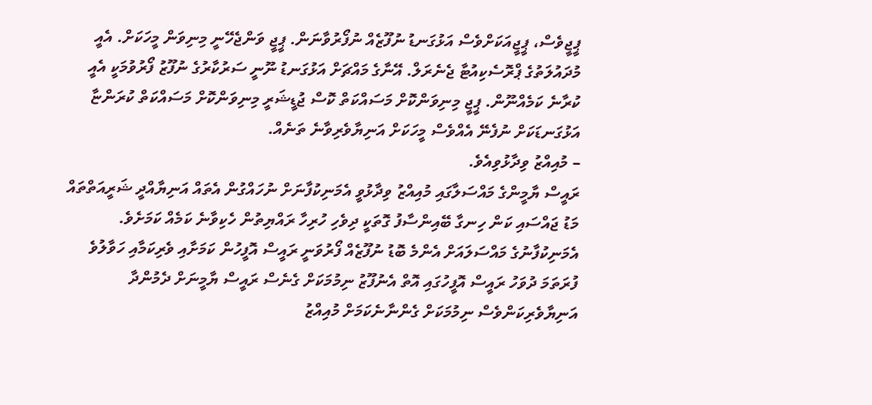ޕީޖީވެސް، ޕީޖީއަކަށްވެސް އަޅުގަނޑު ނުފޫޒެއް ނުފޯރުވާނަން. ޕީޖީ ވަންޖެހޭނީ މިނިވަން މީހަކަށް. އެއީ މުދައުލަތުގެ ޕްރޮސެކިއުޓާ ޖެނެރަލް. އޭނާގެ މައްޗަށް އަޅުގަނޑު ނޫނީ ސަރުކާރުގެ ނުފޫޒު ފޯރުވުމަކީ އެއީ ކުރާނެ ކަމެއްނޫން. ޕީޖީ މިނިވަންކޮށް މަސައްކަތް ކޮސް ޖުޑީޝަރީ މިނިވަންކޮށް މަސައްކަތް ކުރަންޏާ އަޅުގަނޑަކަށް ނުފެނޭ އެއްވެސް މީހަކަށް އަނިޔާވެރިވާނެ ތަނެއް.
– މުއިއްޒު ވިދާޅުވިއެވެ.
ރައީސް ޔާމީންގެ މައްސަލާގައި މުއިއްޒު ވިދާޅުވީ އެމަނިކުފާނަށް ނުހައްގުން އެތައް އަނިޔާއްދީ ޝަރީއަތްތައް މަޑު ޖައްސައި ކަން ހިނގާ ބޭއިންސާފު ގޮތަކީ ދިވެހި ހުރިހާ ރައްޔިތުން ހެކިވާނެ ކަމެއް ކަމަށެވެ. އެމަނިކުފާނުގެ މައްސަލައަށް އެންމެ ބޮޑު ނުފޫޒެއް ފޯރުވަނީ ރައީސް އޮފީހުން ކަމަށާއި ވެރިކަމާއި ހަވާލުވެ ފުރަތަމަ ދުވަހު ރައީސް އޮފީހުގައި އޮތް އެނުފޫޒު ނިމުމަކަށް ގެނެސް ރައީސް ޔާމީނަށް ދެމުންދާ އަނިޔާވެރިކަންވެސް ނިމުމަކަށް ގެންނާނެކަމަށް މުއިއްޒު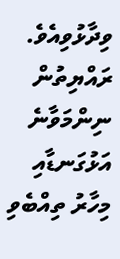ވިދާޅުވިއެވެ.
ރައްޔިތުން ނިންމަވާނެ އަޅުގަނޑާއި މިހާރު ތިއްބެވި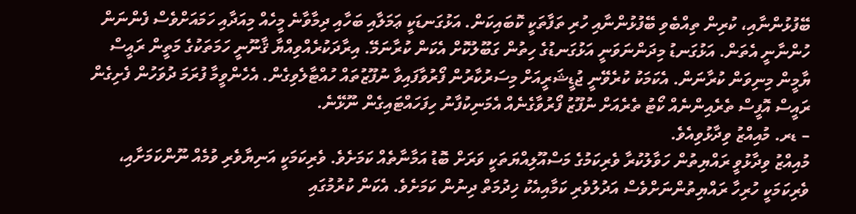ބޭފުޅުންނާއި، ކުރިން ތިއްބެވި ބޭފުޅުންނާއި ހުރި ތަފާތަކީ ކޮބައިކަން. އަޅުގަނޑަކީ ޢަމަލާއި ބަހާއި ދިމާވާނެ މީހެއް މިއަދާއި ހަމައަށްވެސް ފެންނަން ހުންނާނީ އެތަން. އަޅުގަނޑު މިދަންނަވަނީ އަޅުގަނޑުގެ ހިތުން ގަބޫލުކޮށް އެކަން ކުރާނަމޭ. އިރާދަކުރެއްވިއްޔާ ޤާނޫނީ ހަމަތަކުގެ މަތީން ރައީސް ޔާމީން މިނިވަން ކުރާނަން. އެކަމަކު ކުރެވޭނީ ޖުޑީޝަރީއަށް މިސަރުކާރުން ފޯރުވާފައިވާ ނުފޫޒުތައް ހުއްޓާލެވިގެން. އެހެންވީމާ ފުރަމަ ދުވަހުން ފެށިގެން ރައީސް އޮފީސް ތެރެއިންނެއް ކޯޓު ތެރެއަށް ނުފޫޒު ފޯރުވާގެނެއް އެމަނިކުފާނު ހިފަހައްޓައިގެން ނޫޅޭނެ.
– ޑރ. މުއިއްޒު ވިދާޅުވިއެވެ.
މުއިއްޒު ވިދާޅުވީ ރައްޔިތުން ހަވާލުކުރާ ވެރިކަމުގެ މަސްއޫލިއްޔަތަކީ ވަރަށް ބޮޑު އަމާނާތެއް ކަމަށެވެ. ވެރިކަމަކީ އަނިޔާވެރި ވުމެއް ނޫންކަމަށާއި، ވެރިކަމަކީ ހުރިހާ ރައްޔިތުންނަށްވެސް އަދުލުވެރި ކަމާއިއެކު ޚިދުމަތް ދިނުން ކަމަށެވެ. އެކަން ކުރުމުގައި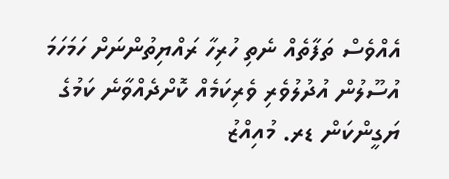އެއްވެސް ތަފާތެއް ނެތި ހުރިހާ ރައްޔިތުންނަށް ހަމަހަމަ އުސޫލުން އުދުލުވެރި ވެރިކަމެއް ކޮށްދެއްވާނެ ކަމުގެ ޔަގީންކަން ޑރ. މުއިއްޒު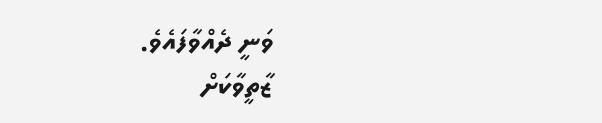ވަނީ ދެއްވާފައެވެ.
ޒާތީވާކަށް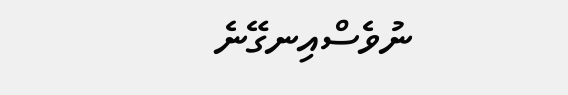ނުވެސްއިނގޭނެ